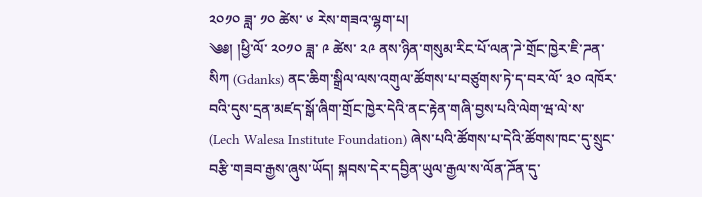༢༠༡༠ ཟླ་ ༡༠ ཚེས་ ༦ རེས་གཟའ་ལྷག་པ།
༄༅། །ཕྱི་ལོ་ ༢༠༡༠ ཟླ་ ༩ ཚེས་ ༢༩ ནས་ཉིན་གསུམ་རིང་པོ་ལན་ཌེ་གྲོང་ཁྱེར་ཇི་ཌན་སིཀ (Gdanks) ནང་ཆིག་སྒྲིལ་ལས་འགུལ་ཚོགས་པ་བཙུགས་ཏེ་ད་བར་ལོ་ ༣༠ འཁོར་བའི་དུས་དྲན་མཛད་སྒོ་ཞིག་གྲོང་ཁྱེར་དེའི་ནང་རྟེན་གཞི་བྱས་པའི་ལེག་ཝ་ལེ་ས་ (Lech Walesa Institute Foundation) ཞེས་པའི་ཚོགས་པ་དེའི་ཚོགས་ཁང་དུ་སྲུང་བརྩི་གཟབ་རྒྱས་ཞུས་ཡོད། སྐབས་དེར་དབྱིན་ཡུལ་རྒྱལ་ས་ལོན་ཌོན་དུ་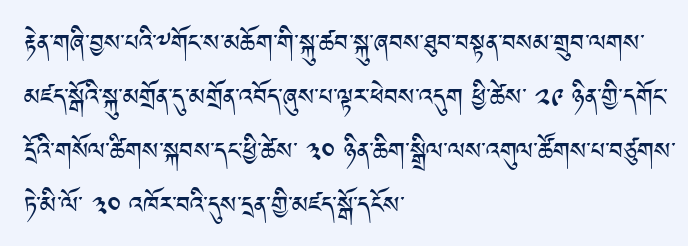རྟེན་གཞི་བྱས་པའི་༸གོང་ས་མཆོག་གི་སྐུ་ཚབ་སྐུ་ཞབས་ཐུབ་བསྟན་བསམ་གྲུབ་ལགས་མཛད་སྒོའི་སྐུ་མགྲོན་དུ་མགྲོན་འབོད་ཞུས་པ་ལྟར་ཕེབས་འདུག ཕྱི་ཚེས་ ༢༩ ཉིན་གྱི་དགོང་དྲོའི་གསོལ་ཚིགས་སྐབས་དང་ཕྱི་ཚེས་ ༣༠ ཉིན་ཆིག་སྒྲིལ་ལས་འགུལ་ཚོགས་པ་བཙུགས་ཏེ་མི་ལོ་ ༣༠ འཁོར་བའི་དུས་དྲན་གྱི་མཛད་སྒོ་དངོས་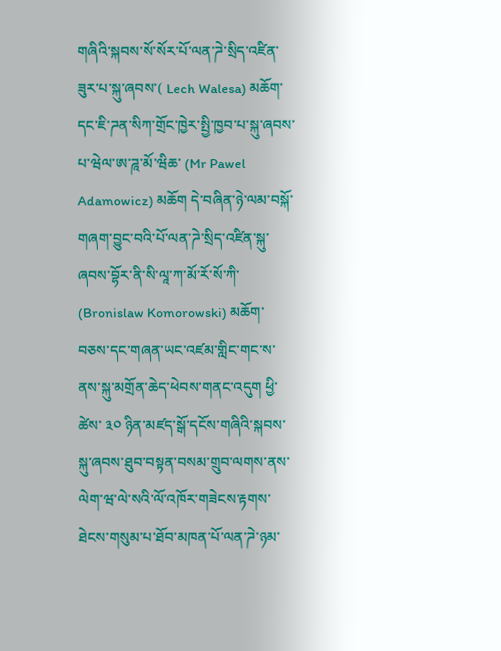གཞིའི་སྐབས་སོ་སོར་པོ་ལན་ཌེ་སྲིད་འཛིན་ཟུར་པ་སྐུ་ཞབས་( Lech Walesa) མཆོག་དང་ཇི་ཌན་སིཀ་གྲོང་ཁྱེར་སྤྱི་ཁྱབ་པ་སྐུ་ཞབས་པ་ཝེལ་ཨ་ཌཱ་མོ་ཝིཆ་ (Mr Pawel Adamowicz) མཆོག དེ་བཞིན་ཉེ་ལམ་བསྐོ་གཞག་བྱུང་བའི་པོ་ལན་ཌེ་སྲིད་འཛིན་སྐུ་ཞབས་བྷོར་ནི་སི་ལཱ་ཀ་མོ་རོ་སོ་ཀི་ (Bronislaw Komorowski) མཆོག་བཅས་དང་གཞན་ཡང་འཛམ་གླིང་གང་ས་ནས་སྐུ་མགྲོན་ཆེད་ཕེབས་གནང་འདུག ཕྱི་ཚེས་ ༣༠ ཉིན་མཛད་སྒོ་དངོས་གཞིའི་སྐབས་སྐུ་ཞབས་ཐུབ་བསྟན་བསམ་གྲུབ་ལགས་ནས་ལེག་ཝ་ལེ་སའི་ལོ་འཁོར་གཟེངས་རྟགས་ཐེངས་གསུམ་པ་ཐོབ་མཁན་པོ་ལན་ཌེ་ཉམ་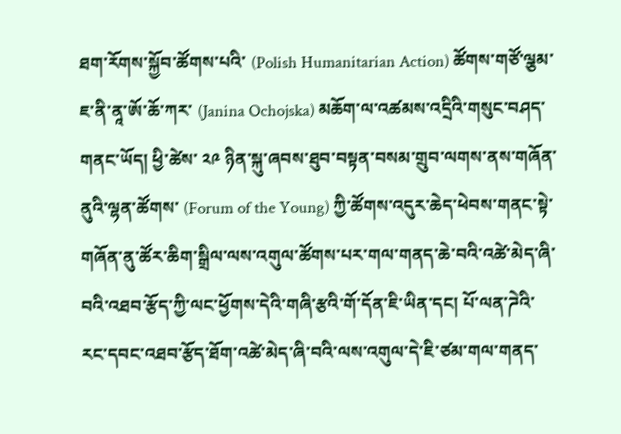ཐག་རོགས་སྐྱོབ་ཚོགས་པའི་ (Polish Humanitarian Action) ཚོགས་གཙོ་ལྕམ་ཇ་ནི་ནཱ་ཨོ་ཆོ་ཀར་ (Janina Ochojska) མཆོག་ལ་འཚམས་འདྲིའི་གསུང་བཤད་གནང་ཡོད། ཕྱི་ཚེས་ ༢༩ ཉིན་སྐུ་ཞབས་ཐུབ་བསྟན་བསམ་གྲུབ་ལགས་ནས་གཞོན་ནུའི་ལྷན་ཚོགས་ (Forum of the Young) ཀྱི་ཚོགས་འདུར་ཆེད་ཕེབས་གནང་སྟེ་གཞོན་ནུ་ཚོར་ཆིག་སྒྲིལ་ལས་འགུལ་ཚོགས་པར་གལ་གནད་ཆེ་བའི་འཚེ་མེད་ཞི་བའི་འཐབ་རྩོད་ཀྱི་ལང་ཕྱོགས་དེའི་གཞི་རྩའི་གོ་དོན་ཇི་ཡིན་དང། པོ་ལན་ཌེའི་རང་དབང་འཐབ་རྩོད་ཐོག་འཚེ་མེད་ཞི་བའི་ལས་འགུལ་དེ་ཇི་ཙམ་གལ་གནད་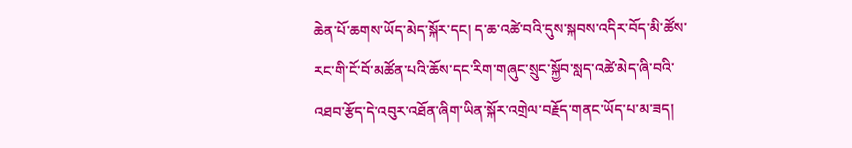ཆེན་པོ་ཆགས་ཡོད་མེད་སྐོར་དང། ད་ཆ་འཚེ་བའི་དུས་སྐབས་འདིར་བོད་མི་ཚོས་རང་གི་ངོ་བོ་མཚོན་པའི་ཆོས་དང་རིག་གཞུང་སྲུང་སྐྱོབ་སླད་འཚེ་མེད་ཞི་བའི་འཐབ་རྩོད་དེ་འབུར་འཐོན་ཞིག་ཡིན་སྐོར་འགྲེལ་བརྗོད་གནང་ཡོད་པ་མ་ཟད།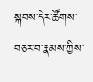སྐབས་དེར་ཚོགས་བཅར་བ་རྣམས་ཀྱིས་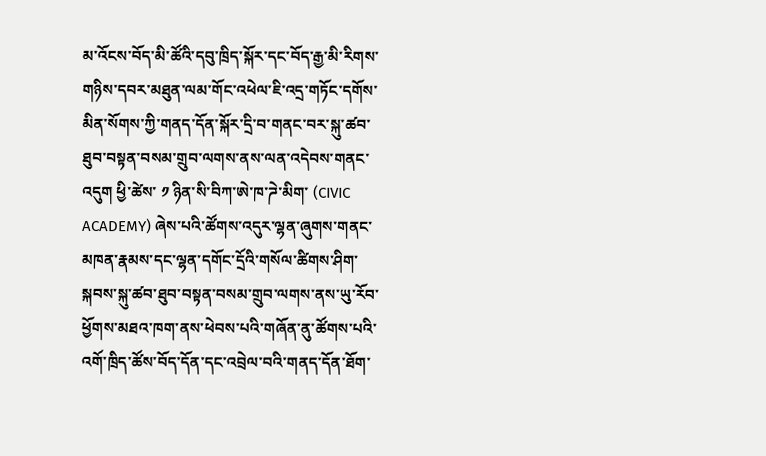མ་འོངས་བོད་མི་ཚོའི་དབུ་ཁྲིད་སྐོར་དང་བོད་རྒྱ་མི་རིགས་གཉིས་དབར་མཐུན་ལམ་གོང་འཕེལ་ཇི་འདྲ་གཏོང་དགོས་མིན་སོགས་ཀྱི་གནད་དོན་སྐོར་དྲི་བ་གནང་བར་སྐུ་ཚབ་ཐུབ་བསྟན་བསམ་གྲུབ་ལགས་ནས་ལན་འདེབས་གནང་འདུག ཕྱི་ཚེས་ ༡ ཉིན་སི་བིཀ་ཨེ་ཁ་ཌེ་མིག་ (CIVIC ACADEMY) ཞེས་པའི་ཚོགས་འདུར་ལྷན་ཞུགས་གནང་མཁན་རྣམས་དང་ལྷན་དགོང་དྲོའི་གསོལ་ཚིགས་ཤིག་སྐབས་སྐུ་ཚབ་ཐུབ་བསྟན་བསམ་གྲུབ་ལགས་ནས་ཡུ་རོབ་ཕྱོགས་མཐའ་ཁག་ནས་ཕེབས་པའི་གཞོན་ནུ་ཚོགས་པའི་འགོ་ཁྲིད་ཚོས་བོད་དོན་དང་འབྲེལ་བའི་གནད་དོན་ཐོག་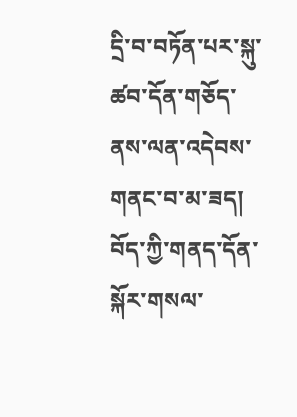དྲི་བ་བཏོན་པར་སྐུ་ཚབ་དོན་གཅོད་ནས་ལན་འདེབས་གནང་བ་མ་ཟད། བོད་ཀྱི་གནད་དོན་སྐོར་གསལ་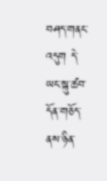བཤད་གནང་འདུག དེ་ཡང་སྐུ་ཚབ་དོན་གཅོད་ནས་ཉིན་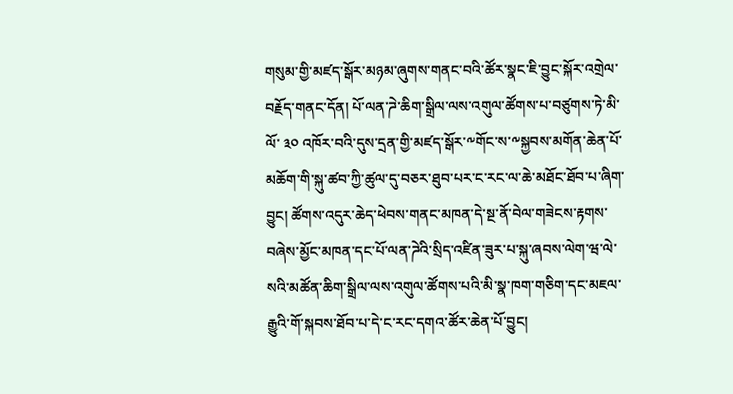གསུམ་གྱི་མཛད་སྒོར་མཉམ་ཞུགས་གནང་བའི་ཚོར་སྣང་ཇི་བྱུང་སྐོར་འགྲེལ་བརྗོད་གནང་དོན། པོ་ལན་ཌེ་ཆིག་སྒྲིལ་ལས་འགུལ་ཚོགས་པ་བཙུགས་ཏེ་མི་ལོ་ ༣༠ འཁོར་བའི་དུས་དྲན་གྱི་མཛད་སྒོར་༸གོང་ས་༸སྐྱབས་མགོན་ཆེན་པོ་མཆོག་གི་སྐུ་ཚབ་ཀྱི་ཚུལ་དུ་བཅར་ཐུབ་པར་ང་རང་ལ་ཆེ་མཐོང་ཐོབ་པ་ཞིག་བྱུང། ཚོགས་འདུར་ཆེད་ཕེབས་གནང་མཁན་དེ་སྔ་ནོ་བེལ་གཟེངས་རྟགས་བཞེས་མྱོང་མཁན་དང་པོ་ལན་ཌེའི་སྲིད་འཛིན་ཟུར་པ་སྐུ་ཞབས་ལེག་ཝ་ལེ་སའི་མཚོན་ཆིག་སྒྲིལ་ལས་འགུལ་ཚོགས་པའི་མི་སྣ་ཁག་གཅིག་དང་མཇལ་རྒྱུའི་གོ་སྐབས་ཐོབ་པ་དེ་ང་རང་དགའ་ཚོར་ཆེན་པོ་བྱུང།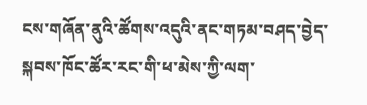ངས་གཞོན་ནུའི་ཚོགས་འདུའི་ནང་གཏམ་བཤད་བྱེད་སྐབས་ཁོང་ཚོར་རང་གི་ཕ་མེས་ཀྱི་ལག་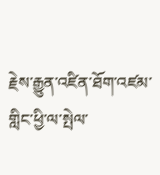རྗེས་རྒྱུན་འཛིན་ཐོག་འཛམ་གླིང་ཕྱི་ལ་སྤེལ་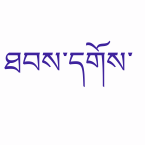ཐབས་དགོས་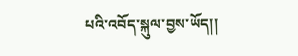པའི་འབོད་སྐུལ་བྱས་ཡོད།།